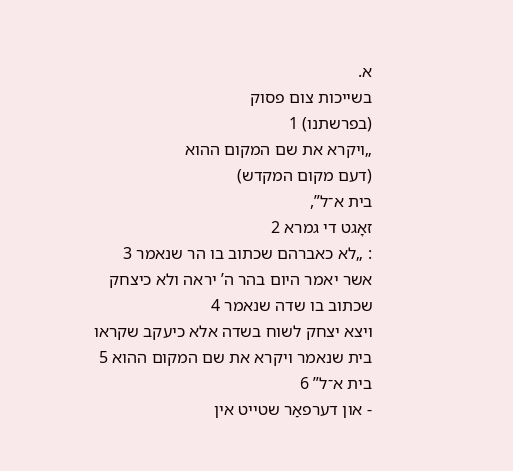א.
בשייכות צום פסוק
(בפרשתנו) 1
„ויקרא את שם המקום ההוא
(דעם מקום המקדש)
בית א־ל”,
זאָגט די גמרא 2
: „לא כאברהם שכתוב בו הר שנאמר 3
אשר יאמר היום בהר ה’ יראה ולא כיצחק שכתוב בו שדה שנאמר 4
ויצא יצחק לשוח בשדה אלא כיעקב שקראו בית שנאמר ויקרא את שם המקום ההוא 5
בית א־ל” 6
- און דערפאַר שטייט אין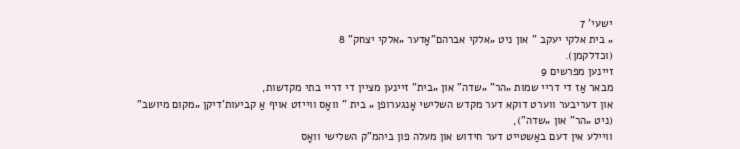ישעי’ 7
„ בית אלקי יעקב ” און ניט „אלקי אברהם”אָדער „אלקי יצחק” 8
(וכדלקמן).
זיינען מפרשים 9
מבאר אַז די דריי שמות „הר” „שדה” און „בית” זיינען מציין די דריי בתי מקדשות,
און דעריבער ווערט דוקא דער מקדש השלישי אָנגערופן „ בית ” וואָס ווייזט אויף אַ קביעות’דיקן „מקום מיושב”
(ניט „הר” און „שדה”),
וויילע אין דעם באַשטייט דער חידוש און מעלה פון ביהמ”ק השלישי וואָס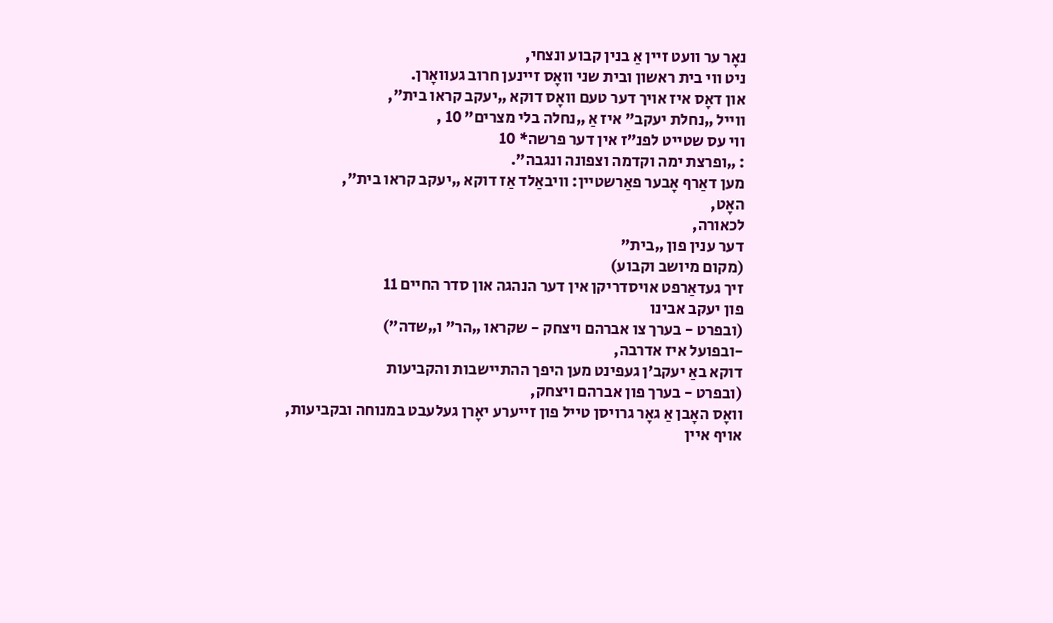נאָר ער וועט זיין אַ בנין קבוע ונצחי,
ניט ווי בית ראשון ובית שני וואָס זיינען חרוב געוואָרן.
און דאָס איז אויך דער טעם וואָס דוקא „יעקב קראו בית”,
ווייל „נחלת יעקב” איז אַ „נחלה בלי מצרים” 10 ,
ווי עס שטייט לפנ”ז אין דער פרשה* 10
: „ופרצת ימה וקדמה וצפונה ונגבה”.
מען דאַרף אָבער פאַרשטיין: וויבאַלד אַז דוקא „יעקב קראו בית”,
האָט,
לכאורה,
דער ענין פון „בית”
(מקום מיושב וקבוע)
זיך געדאַרפט אויסדריקן אין דער הנהגה און סדר החיים 11
פון יעקב אבינו
(ובפרט - בערך צו אברהם ויצחק - שקראו „הר” ו„שדה”)
-ובפועל איז אדרבה,
דוקא באַ יעקב’ן געפינט מען היפך ההתיישבות והקביעות
(ובפרט - בערך פון אברהם ויצחק,
וואָס האָבן אַ גאָר גרויסן טייל פון זייערע יאָרן געלעבט במנוחה ובקביעות,
אויף איין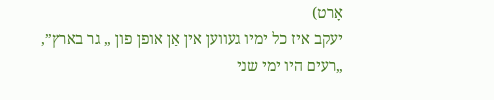אָרט)
יעקב איז כל ימיו געווען אין אַן אופן פון „ גר בארץ”,
„רעים היו ימי שני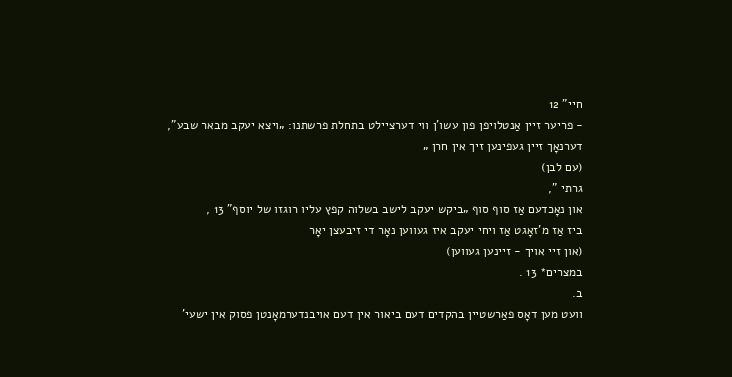חיי” 12
- פריער זיין אַנטלויפן פון עשו’ן ווי דערציילט בתחלת פרשתנו: „ויצא יעקב מבאר שבע”,
דערנאָך זיין געפינען זיך אין חרן „
(עם לבן)
גרתי ”,
און נאָכדעם אַז סוף סוף „ביקש יעקב לישב בשלוה קפץ עליו רוגזו של יוסף” 13 ,
ביז אַז מ’זאָגט אַז ויחי יעקב איז געווען נאָר די זיבעצן יאָר
(און זיי אויך - זיינען געווען)
במצרים* 13 .
ב.
וועט מען דאָס פאַרשטיין בהקדים דעם ביאור אין דעם אויבנדערמאָנטן פסוק אין ישעי’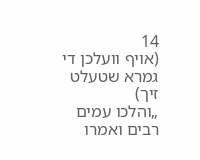14
(אויף וועלכן די גמרא שטעלט זיך)
„והלכו עמים רבים ואמרו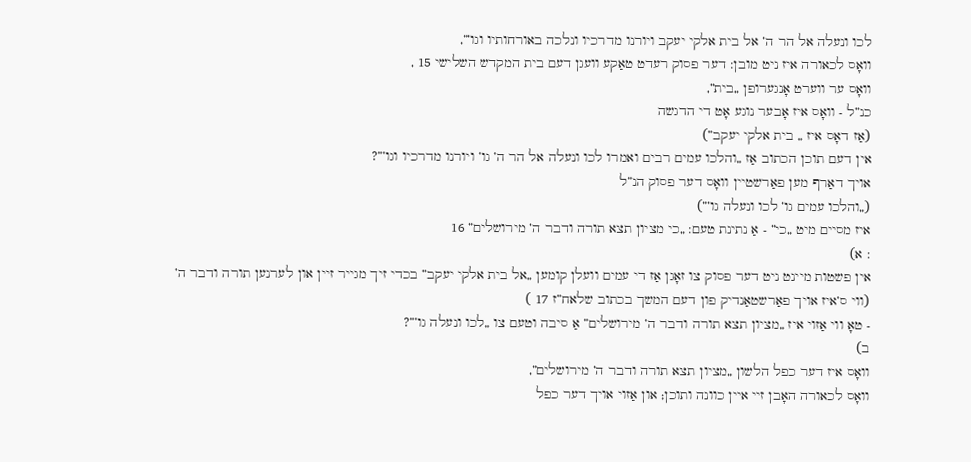לכו ונעלה אל הר ה’ אל בית אלקי יעקב ויורנו מדרכיו ונלכה באורחותיו וגו’”,
וואָס לכאורה איז ניט מובן: דער פסוק רעדט טאַקע וועגן דעם בית המקדש השלישי 15 ,
וואָס ער ווערט אָנגערופן „בית”,
כנ”ל - וואָס איז אָבער נוגע אָט די הדגשה
(אַז דאָס איז „ בית אלקי יעקב”)
אין דעם תוכן הכתוב אַז „והלכו עמים רבים ואמרו לכו ונעלה אל הר ה’ גו’ ויורנו מדרכיו וגו’”?
אויך דאַרף מען פאַרשטיין וואָס דער פסוק הנ”ל
(„והלכו עמים גו’ לכו ונעלה גו’”)
איז מסיים מיט „כי” - אַ נתינת טעם: „כי מציון תצא תורה ודבר ה’ מירושלים” 16
: א)
אין פשטות מיינט ניט דער פסוק צו זאָגן אַז די עמים וועלן קומען „אל בית אלקי יעקב” בכדי זיך מגייר זיין און לערנען תורה ודבר ה’
(ווי ס’איז אויך פאַרשטאַנדיק פון דעם המשך בכתוב שלאח”ז 17 )
- טאָ ווי אַזוי איז „מציון תצא תורה ודבר ה’ מירושלים” אַ סיבה וטעם צו „לכו ונעלה גו’”?
ב)
וואָס איז דער כפל הלשון „מציון תצא תורה ודבר ה’ מירושלים”,
וואָס לכאורה האָבן זיי איין כוונה ותוכן; און אַזוי אויך דער כפל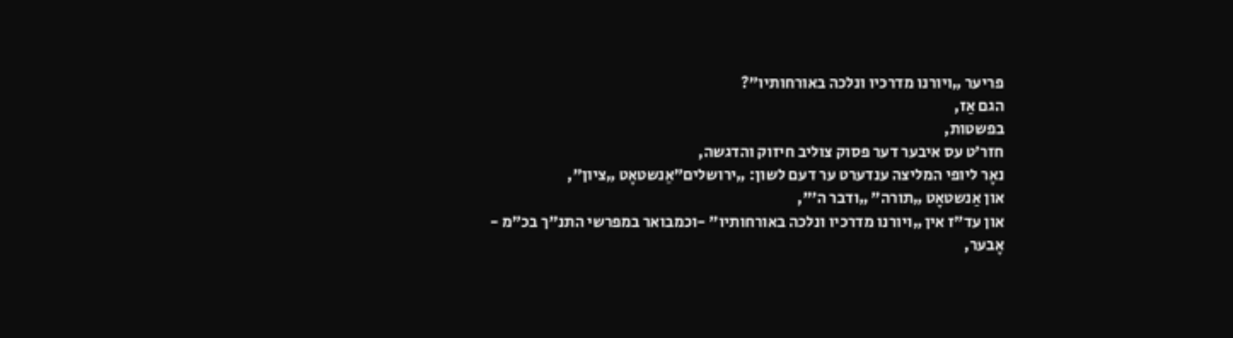פריער „ויורנו מדרכיו ונלכה באורחותיו”?
הגם אַז,
בפשטות,
חזר’ט עס איבער דער פסוק צוליב חיזוק והדגשה,
נאָר ליופי המליצה ענדערט ער דעם לשון: „ירושלים”אַנשטאָט „ציון”,
און אַנשטאָט „תורה” „ודבר ה’”,
און עד”ז אין „ויורנו מדרכיו ונלכה באורחותיו” -וכמבואר במפרשי התנ”ך בכ”מ -
אָבער,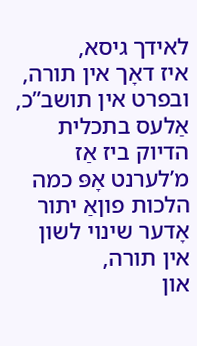לאידך גיסא,
איז דאָך אין תורה,
ובפרט אין תושב”כ,
אַלעס בתכלית הדיוק ביז אַז מ’לערנט אָפּ כמה הלכות פוןאַ יתור אָדער שינוי לשון אין תורה,
און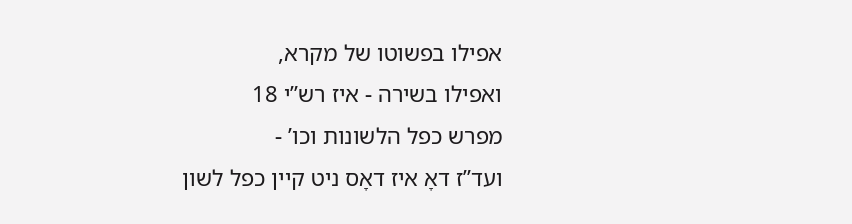אפילו בפשוטו של מקרא,
ואפילו בשירה - איז רש”י 18
מפרש כפל הלשונות וכו’ -
ועד”ז דאָ איז דאָס ניט קיין כפל לשון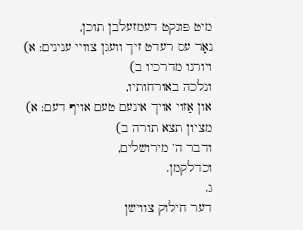מיט פּונקט דעמזעלבן תוכן,
נאָר עס רעדט זיך וועגן צוויי ענינים: א)
ויורנו מדרכיו ב)
ונלכה באורחותיו,
און אַזוי אויך אינעם טעם אויף דעם: א)
מציון תצא תורה ב)
ודבר ה’ מירושלים,
וכדלקמן.
ג.
דער חילוק צווישן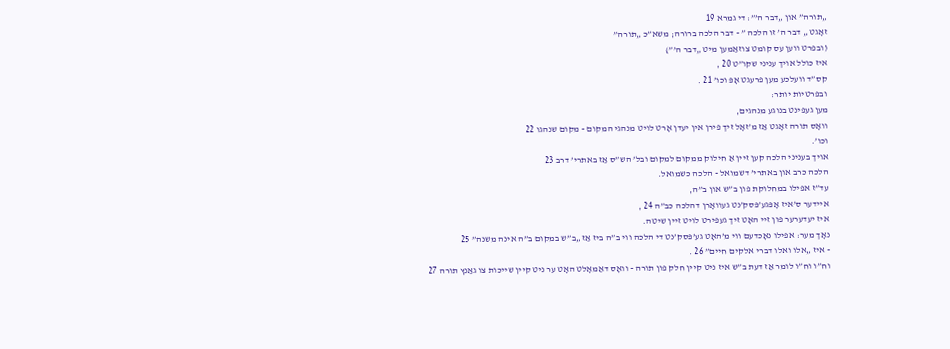„תורה” און „דבר ה’”: די גמרא 19
זאָגט „ דבר ה’ זו הלכה ” - דבר הלכה ברורה; משא”כ „תורה”
(ובפרט ווען עס קומט צוזאַמען מיט „דבר ה’”)
איז כולל אויך עניני שקו”ט 20 ,
קס”ד וועלכע מען פרעגט אָפּ וכו’ 21 .
ובפרטיות יותר:
מען געפינט בנוגע מנהגים,
וואָס תורה זאָגט אַז מ’זאָל זיך פירן אין יעדן אָרט לויט מנהגי המקום - מקום שנהגו 22
וכו’.
אויך בעניני הלכה קען זיין אַ חילוק ממקום למקום ובל’ הש”ס אַז באתרי’ דרב 23
הלכה כרב און באתרי’ דשמואל - הלכה כשמואל.
עד”ז אפילו במחלוקת פון ב”ש און ב”ה,
איידער ס’איז אָפּגע’פּסק’נט געוואָרן דהלכה כב”ה 24 ,
איז יעדערער פון זיי האָט זיך געפירט לויט זיין שיטה.
נאָך מער: אפילו נאָכדעם ווי מ’האָט גע’פּסק’נט די הלכה ווי ב”ה ביז אַז „ב”ש במקום ב”ה אינה משנה” 25
- איז „אלו ואלו דברי אלקים חיים” 26 .
וח”ו וח”ו לומר אַז דעת ב”ש איז ניט קיין חלק פון תורה - וואָס דאַמאָלט האָט ער ניט קיין שייכות צו גאַנץ תורה 27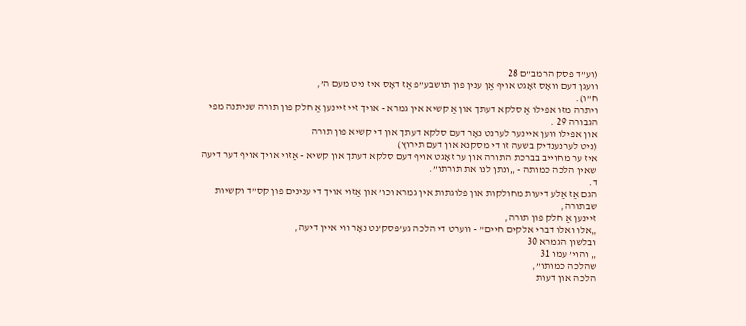(וע”ד פסק הרמב”ם 28
וועגן דעם וואָס זאָגט אויף אַן ענין פון תושבע”פ אַז דאָס איז ניט מעם ה’,
ח”ו).
ויתרה מזו אפילו אַ סלקא דעתך און אַ קשיא אין גמרא - אויך זיי זיינען אַ חלק פון תורה שניתנה מפי הגבורה 29 .
און אפילו ווען איינער לערנט נאָר דעם סלקא דעתך און די קשיא פון תורה
(ניט לערנענדיק בשעה זו די מסקנא און דעם תירוץ)
איז ער מחוייב בברכת התורה און ער זאָגט אויף דעם סלקא דעתך און קשיא - אַזוי אויך אויף דער דיעה שאין הלכה כמותה - „ונתן לנו את תורתו”.
ד.
הגם אַז אַלע דיעות מחולקות און פלוגתות אין גמרא וכו’ און אַזוי אויך די ענינים פון קס”ד וקשיות שבתורה,
זיינען אַ חלק פון תורה,
„אלו ואלו דברי אלקים חיים” - ווערט די הלכה גע’פּסק’נט נאָר ווי איין דיעה,
ובלשון הגמרא 30
„ והוי’ עמו 31
שהלכה כמותו”,
הלכה און דעות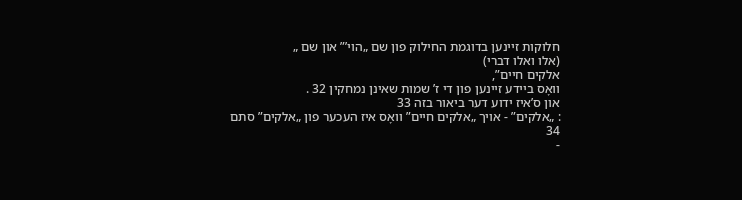חלוקות זיינען בדוגמת החילוק פון שם „הוי’” און שם „
(אלו ואלו דברי)
אלקים חיים”,
וואָס ביידע זיינען פון די ז’ שמות שאינן נמחקין 32 .
און ס’איז ידוע דער ביאור בזה 33
: „אלקים” - אויך „אלקים חיים” וואָס איז העכער פון „אלקים” סתם 34
-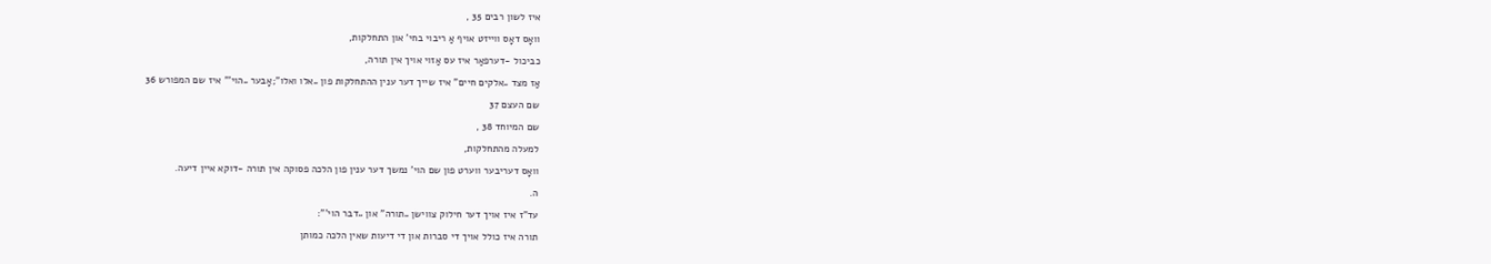איז לשון רבים 35 ,
וואָס דאָס ווייזט אויף אַ ריבוי בחי’ און התחלקות,
כביכול -דערפאַר איז עס אַזוי אויך אין תורה,
אַז מצד „אלקים חיים” איז שייך דער ענין ההתחלקות פון „אלו ואלו”;אָבער „הוי’” איז שם המפורש 36
שם העצם 37
שם המיוחד 38 ,
למעלה מהתחלקות,
וואָס דעריבער ווערט פון שם הוי’ נמשך דער ענין פון הלכה פסוקה אין תורה -דוקא איין דיעה.
ה.
עד”ז איז אויך דער חילוק צווישן „תורה” און „דבר הוי’”:
תורה איז כולל אויך די סברות און די דיעות שאין הלכה כמותן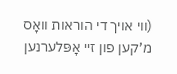(ווי אויך די הוראות וואָס מ’קען פון זיי אָפּלערנען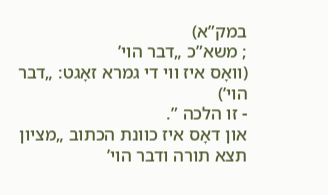במק”א)
; משא”כ „דבר הוי’
(וואָס איז ווי די גמרא זאָגט: „דבר הוי’)
- זו הלכה ”.
און דאָס איז כוונת הכתוב „מציון תצא תורה ודבר הוי’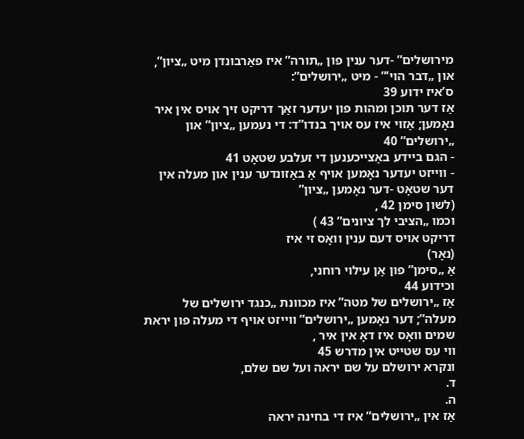מירושלים” -דער ענין פון „תורה” איז פאַרבונדן מיט „ציון”,
און „דבר הוי’” - מיט „ירושלים”:
ס’איז ידוע 39
אַז דער תוכן ומהות פון יעדער זאַך דריקט זיך אויס אין איר נאָמען; אַזוי איז עס אויך בנדו”ד: די נעמען „ציון” און „ירושלים” 40
- הגם ביידע באַצייכענען די זעלבע שטאָט 41
- ווייזט יעדער נאָמען אויף אַ באַזונדער ענין און מעלה אין דער שטאָט -דער נאָמען „ציון”
(לשון סימן 42 ,
וכמו „הציבי לך ציונים” 43 )
דריקט אויס דעם ענין וואָס זי איז
(נאָר)
אַ „סימן” פון אַן עילוי רוחני,
וכידוע 44
אַז „ירושלים של מטה” איז מכוונת „כנגד ירושלים של מעלה”; דער נאָמען „ירושלים” ווייזט אויף די מעלה פון יראת שמים וואָס איז דאָ אין איר ,
ווי עס שטייט אין מדרש 45
ונקרא ירושלם על שם יראה ועל שם שלם,
ד.
ה.
אַז אין „ירושלים” איז די בחינה יראה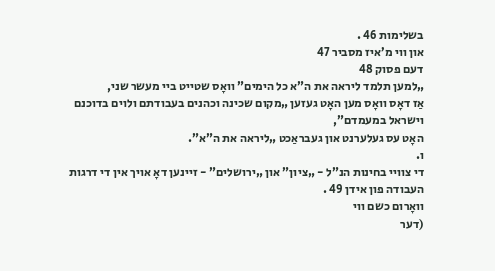בשלימות 46 .
און ווי מ’איז מסביר 47
דעם פסוק 48
„למען תלמד ליראה את ה”א כל הימים” וואָס שטייט ביי מעשר שני,
אַז דאָס וואָס מען האָט געזען „מקום שכינה וכהנים בעבודתם ולוים בדוכנם וישראל במעמדם”,
האָט עס געלערנט און געבראַכט „ליראה את ה”א”.
ו.
די צוויי בחינות הנ”ל - „ציון” און „ירושלים” - זיינען דאָ אויך אין די דרגות העבודה פון אידן 49 .
וואָרום כשם ווי
(דער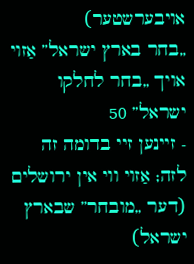אויבערשטער)
„בחר בארץ ישראל” אַזוי אויך „בחר לחלקו ישראל” 50
- זיינען זיי בדומה זה לזה; אַזוי ווי אין ירושלים
(דער „מובחר” שבארץ ישראל)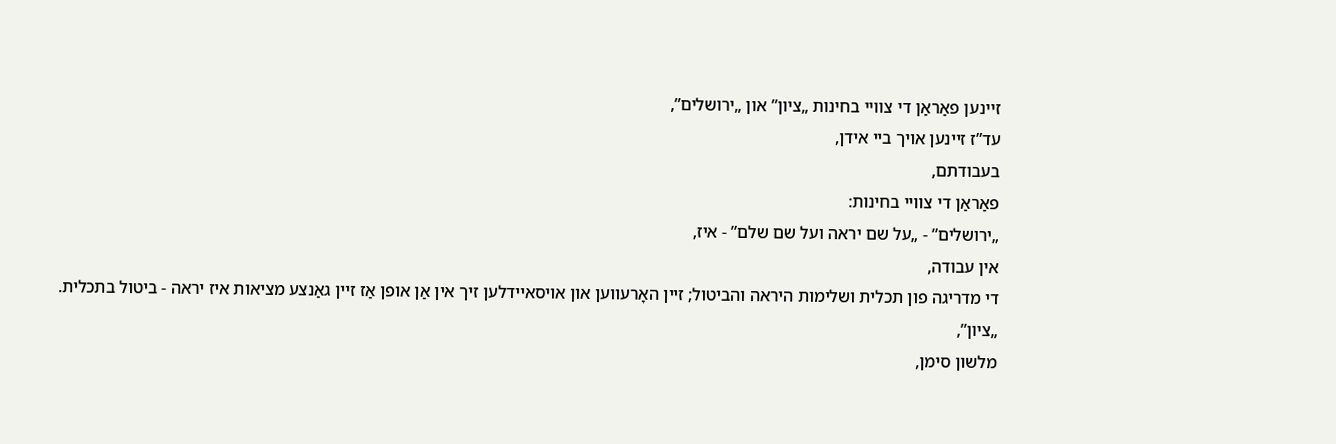זיינען פאַראַן די צוויי בחינות „ציון” און „ירושלים”,
עד”ז זיינען אויך ביי אידן,
בעבודתם,
פאַראַן די צוויי בחינות:
„ירושלים” - „על שם יראה ועל שם שלם” - איז,
אין עבודה,
די מדריגה פון תכלית ושלימות היראה והביטול; זיין האָרעווען און אויסאיידלען זיך אין אַן אופן אַז זיין גאַנצע מציאות איז יראה - ביטול בתכלית.
„ציון”,
מלשון סימן,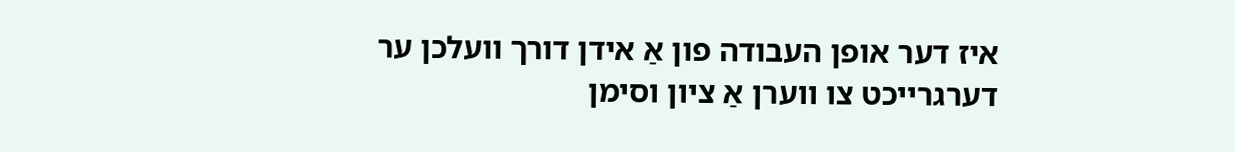איז דער אופן העבודה פון אַ אידן דורך וועלכן ער דערגרייכט צו ווערן אַ ציון וסימן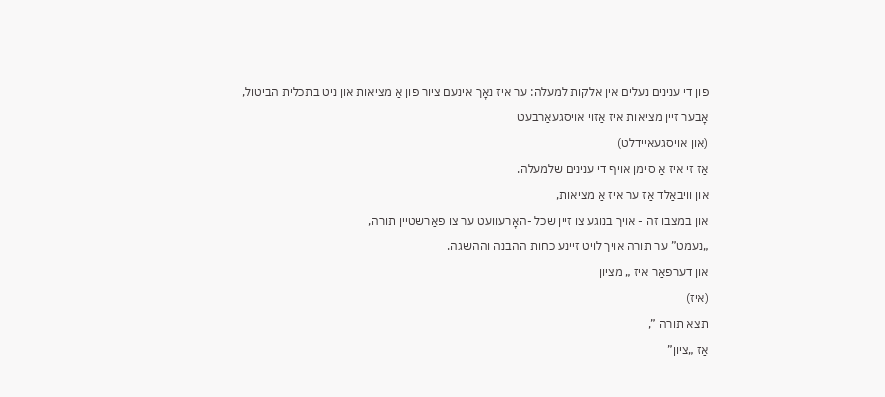פון די ענינים נעלים אין אלקות למעלה: ער איז נאָך אינעם ציור פון אַ מציאות און ניט בתכלית הביטול,
אָבער זיין מציאות איז אַזוי אויסגעאַרבעט
(און אויסגעאיידלט)
אַז זי איז אַ סימן אויף די ענינים שלמעלה.
און וויבאַלד אַז ער איז אַ מציאות,
און במצבו זה - אויך בנוגע צו זיין שכל -האָרעוועט ער צו פאַרשטיין תורה,
„נעמט” ער תורה אויך לויט זיינע כחות ההבנה וההשגה.
און דערפאַר איז „ מציון
(איז)
תצא תורה ”,
אַז „ציון”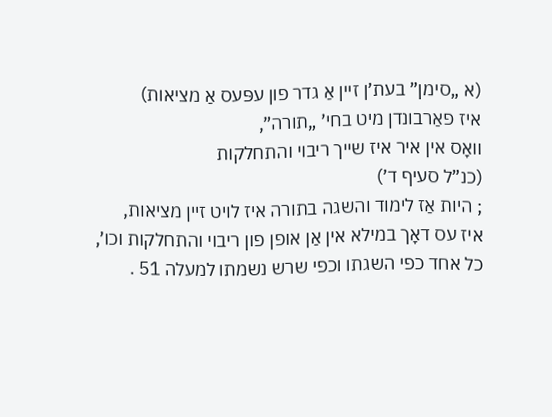(א „סימן” בעת’ן זיין אַ גדר פון עפּעס אַ מציאות)
איז פאַרבונדן מיט בחי’ „תורה”,
וואָס אין איר איז שייך ריבוי והתחלקות
(כנ”ל סעיף ד’)
; היות אַז לימוד והשגה בתורה איז לויט זיין מציאות,
איז עס דאָך במילא אין אַן אופן פון ריבוי והתחלקות וכו’,
כל אחד כפי השגתו וכפי שרש נשמתו למעלה 51 .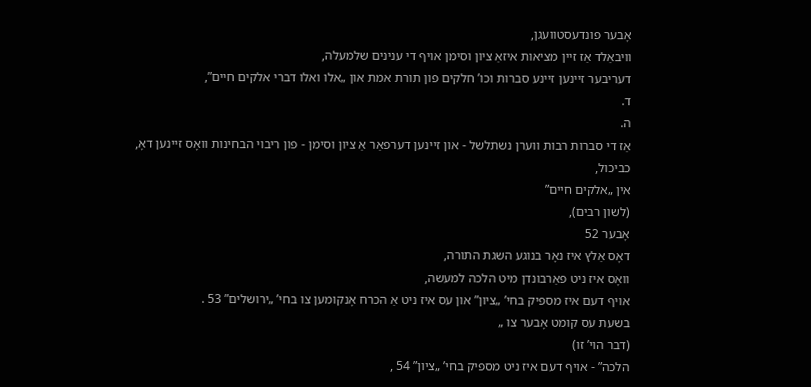אָבער פונדעסטוועגן,
וויבאַלד אַז זיין מציאות איזאַ ציון וסימן אויף די ענינים שלמעלה,
דעריבער זיינען זיינע סברות וכו’ חלקים פון תורת אמת און „אלו ואלו דברי אלקים חיים”,
ד.
ה.
אַז די סברות רבות ווערן נשתלשל - און זיינען דערפאַר אַ ציון וסימן - פון ריבוי הבחינות וואָס זיינען דאָ,
כביכול,
אין „אלקים חיים”
(לשון רבים),
אָבער 52
דאָס אַלץ איז נאָר בנוגע השגת התורה,
וואָס איז ניט פאַרבונדן מיט הלכה למעשה,
אויף דעם איז מספיק בחי’ „ציון” און עס איז ניט אַ הכרח אָנקומען צו בחי’ „ירושלים” 53 .
בשעת עס קומט אָבער צו „
(דבר הוי’ זו)
הלכה” - אויף דעם איז ניט מספיק בחי’ „ציון” 54 ,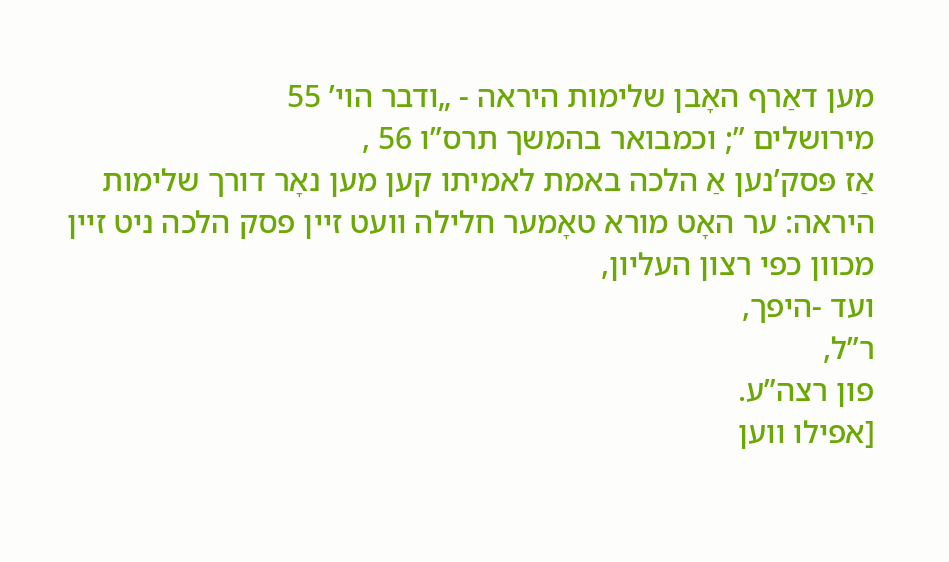מען דאַרף האָבן שלימות היראה - „ודבר הוי’ 55
מירושלים ”; וכמבואר בהמשך תרס”ו 56 ,
אַז פּסק’נען אַ הלכה באמת לאמיתו קען מען נאָר דורך שלימות היראה: ער האָט מורא טאָמער חלילה וועט זיין פסק הלכה ניט זיין מכוון כפי רצון העליון,
ועד -היפך,
ר”ל,
פון רצה”ע.
[אפילו ווען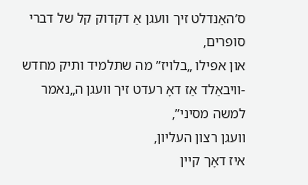ס’האַנדלט זיך וועגן אַ דקדוק קל של דברי סופרים,
און אפילו „בלויז” מה שתלמיד ותיק מחדש -וויבאַלד אַז דאָ רעדט זיך וועגן ה„נאמר למשה מסיני”,
וועגן רצון העליון,
איז דאָך קיין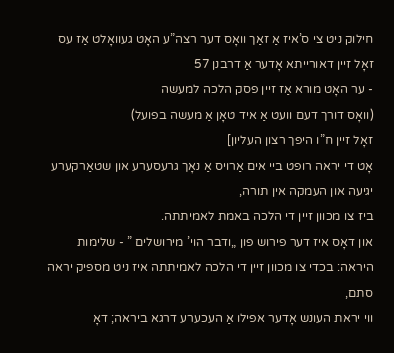חילוק ניט צי ס’איז אַ זאַך וואָס דער רצה”ע האָט געוואָלט אַז עס זאָל זיין דאורייתא אָדער אַ דרבנן 57
- ער האָט מורא אַז זיין פסק הלכה למעשה
(וואָס דורך דעם וועט אַ איד טאָן אַ מעשה בפועל)
זאָל זיין ח”ו היפך רצון העליון]
אָט די יראה רופט ביי אים אַרויס אַ נאָך גרעסערע און שטאַרקערע יגיעה און העמקה אין תורה,
ביז צו מכוון זיין די הלכה באמת לאמיתתה.
און דאָס איז דער פירוש פון „ודבר הוי’ מירושלים ” - שלימות היראה: בכדי צו מכוון זיין די הלכה לאמיתתה איז ניט מספיק יראה סתם,
ווי יראת העונש אָדער אפילו אַ העכערע דרגא ביראה; דאָ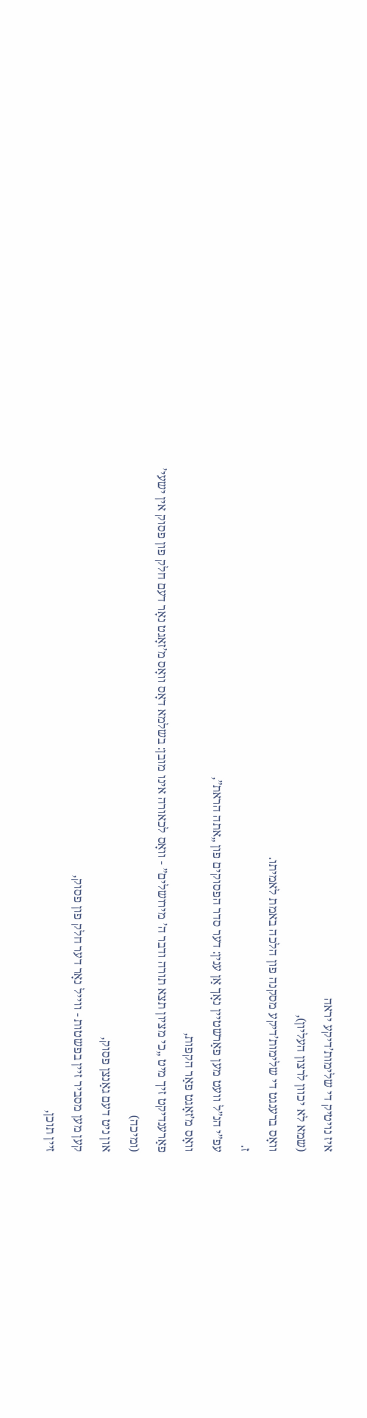איז נויטיק די שלימות’דיקע יראה
(שמא לא יכוון לרצון העליון),
וואָס ברענגט די שלימות’דיקע מסקנה פון הלכה באמת לאמיתו.
ז.
עפ”י הנ”ל וועט מען פאַרשטיין נאָך אַן ענין: דער סדר הפסוקים פון „אתה הראת”,
וואָס מ’זאָגט פאַר הקפות,
פאַרענדיקט זיך מיט „כי מציון תצא תורה ודבר ה’ מירושלים” - וואָס לכאורה אינו מובן: בשלמא דאָס וואָס מ’זאָגט נאָר דעם חלק פון פסוק אין ישעי’
(ומיכה)
און ניט דעם גאַנצן פסוק,
קען מען מסביר זיין בפשטות - ווייל נאָר דער חלק פון פסוק,
זיין תוכן,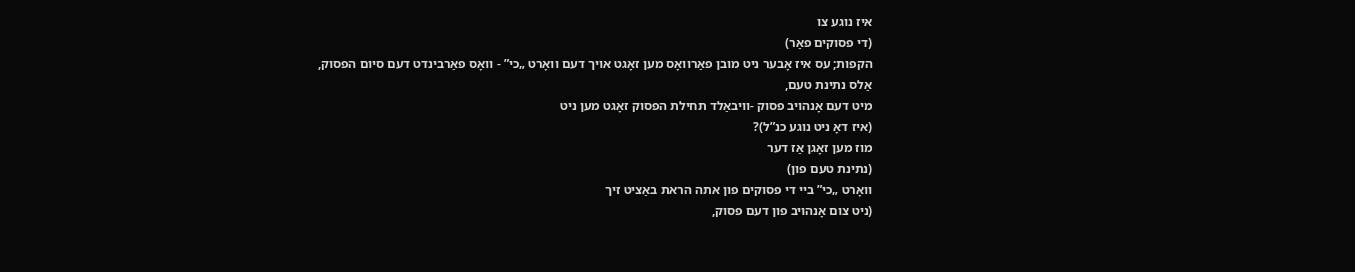איז נוגע צו
(די פסוקים פאַר)
הקפות; עס איז אָבער ניט מובן פאַרוואָס מען זאָגט אויך דעם וואָרט „כי” - וואָס פאַרבינדט דעם סיום הפסוק,
אַלס נתינת טעם,
מיט דעם אָנהויב פסוק -וויבאַלד תחילת הפסוק זאָגט מען ניט
(איז דאָ ניט נוגע כנ”ל)?
מוז מען זאָגן אַז דער
(נתינת טעם פון)
וואָרט „כי” ביי די פסוקים פון אתה הראת באַציט זיך
(ניט צום אָנהויב פון דעם פסוק,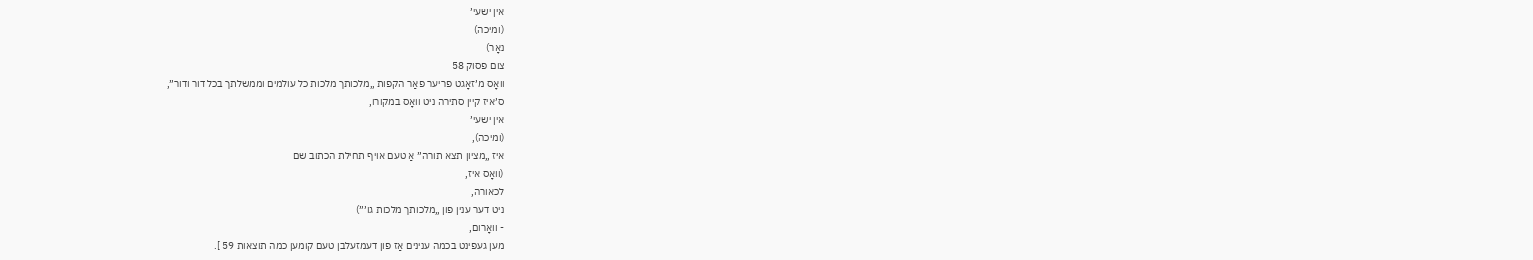אין ישעי’
(ומיכה)
נאָר)
צום פסוק 58
וואָס מ’זאָגט פריער פאַר הקפות „מלכותך מלכות כל עולמים וממשלתך בכל דור ודור”,
ס’איז קיין סתירה ניט וואָס במקורו,
אין ישעי’
(ומיכה),
איז „מציון תצא תורה” אַ טעם אויף תחילת הכתוב שם
(וואָס איז,
לכאורה,
ניט דער ענין פון „מלכותך מלכות גו’”)
- וואָרום,
מען געפינט בכמה ענינים אַז פון דעמזעלבן טעם קומען כמה תוצאות 59 ].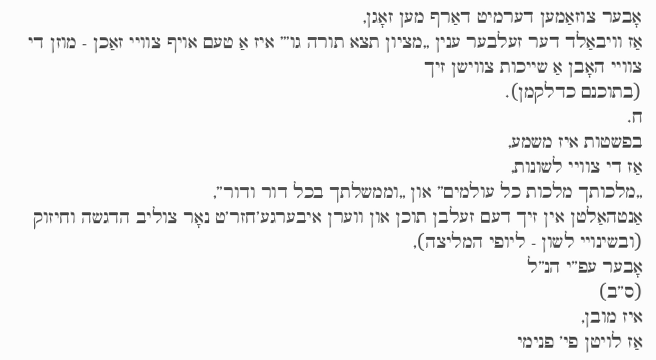אָבער צוזאַמען דערמיט דאַרף מען זאָגן,
אַז וויבאַלד דער זעלבער ענין „מציון תצא תורה גו’” איז אַ טעם אויף צוויי זאַכן - מוזן די צוויי האָבן אַ שייכות צווישן זיך
(בתוכנם כדלקמן).
ח.
בפשטות איז משמע,
אַז די צוויי לשונות,
„מלכותך מלכות כל עולמים” און „וממשלתך בכל דור ודור”,
אַנטהאַלטן אין זיך דעם זעלבן תוכן און ווערן איבערגע’חזר’ט נאָר צוליב הדגשה וחיזוק
(ובשינויי לשון - ליופי המליצה),
אָבער עפ”י הנ”ל
(ס”ב)
איז מובן,
אַז לויטן פי’ פנימי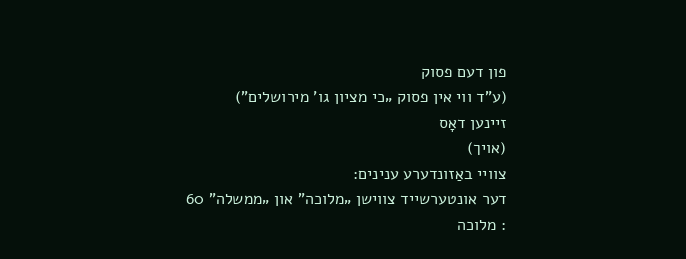פון דעם פסוק
(ע”ד ווי אין פסוק „כי מציון גו’ מירושלים”)
זיינען דאָס
(אויך)
צוויי באַזונדערע ענינים:
דער אונטערשייד צווישן „מלוכה” און „ממשלה” 60
: מלוכה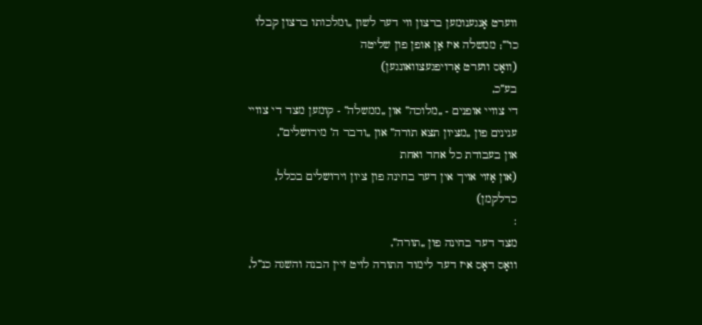ווערט אָנגענומען ברצון ווי דער לשון „ומלכותו ברצון קבלו כו’”; ממשלה איז אַן אופן פון שליטה
(וואָס ווערט אַרויפגעצוואונגען)
בע”כ,
די צוויי אופנים - „מלוכה” און „ממשלה” - קומען מצד די צוויי ענינים פון „מציון תצא תורה” און „ודבר ה’ מירושלים”,
און בעבודת כל אחד ואחת
(און אַזוי אויך אין דער בחינה פון ציון וירושלים בכלל,
כדלקמן)
:
מצד דער בחינה פון „תורה”,
וואָס דאָס איז דער לימוד התורה לויט זיין הבנה והשגה כנ”ל,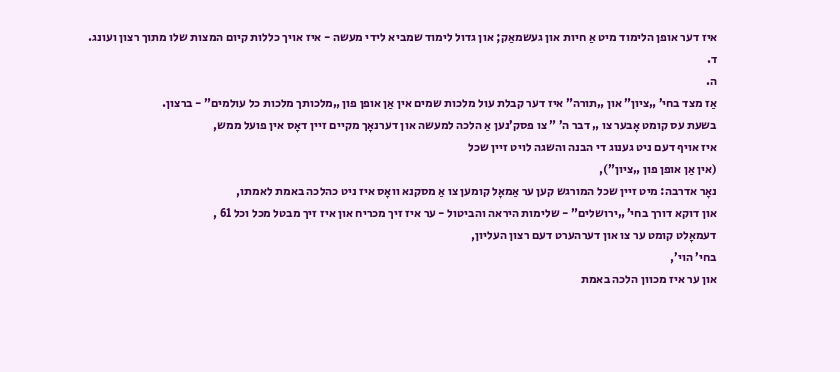איז דער אופן הלימוד מיט אַ חיות און געשמאַק; און גדול לימוד שמביא לידי מעשה - איז אויך כללות קיום המצות שלו מתוך רצון ועונג.
ד.
ה.
אַז מצד בחי’ „ציון” און „תורה” איז דער קבלת עול מלכות שמים אין אַן אופן פון „מלכותך מלכות כל עולמים” - ברצון.
בשעת עס קומט אָבער צו „ דבר ה’ ” צו פסק’נען אַ הלכה למעשה און דערנאָך מקיים זיין דאָס אין פועל ממש,
איז אויף דעם ניט גענוג די הבנה והשגה לויט זיין שכל
(אין אַן אופן פון „ציון”),
נאָר אדרבה: מיט זיין שכל המורגש קען ער אַמאָל קומען צו אַ מסקנא וואָס איז ניט כהלכה באמת לאמתו,
און דוקא דורך בחי’ „ירושלים” - שלימות היראה והביטול - ער איז זיך מכריח און איז זיך מבטל מכל וכל 61 ,
דעמאָלט קומט ער צו און דערהערט דעם רצון העליון,
בחי’ הוי’,
און ער איז מכוון הלכה באמת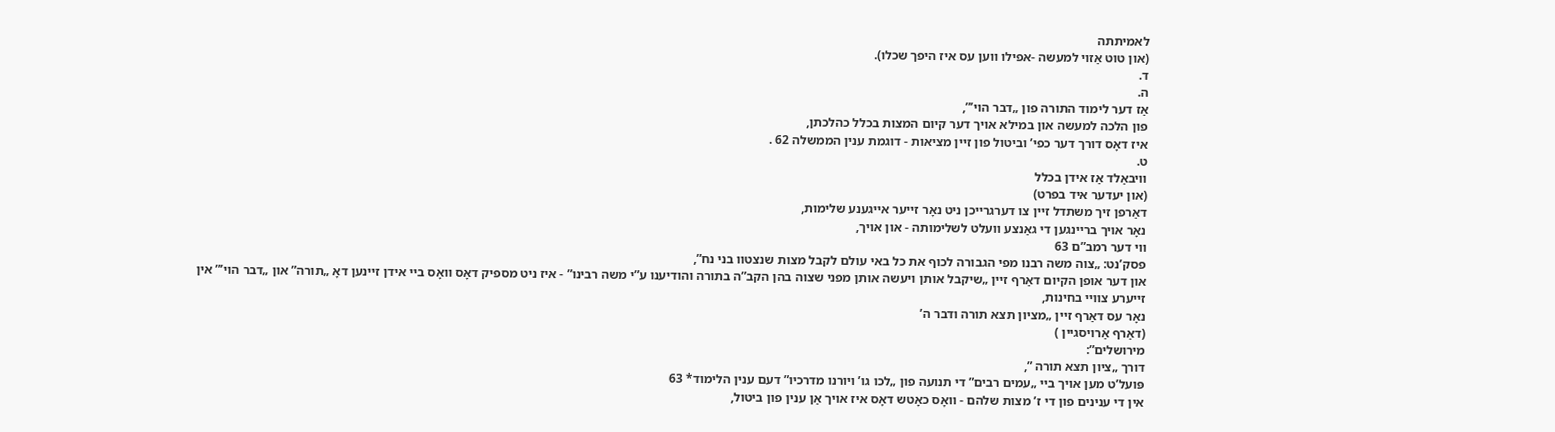לאמיתתה
(און טוט אַזוי למעשה -אפילו ווען עס איז היפך שכלו).
ד.
ה.
אַז דער לימוד התורה פון „דבר הוי’”,
פון הלכה למעשה און במילא אויך דער קיום המצות בכלל כהלכתן,
איז דאָס דורך דער כפי’ וביטול פון זיין מציאות - דוגמת ענין הממשלה 62 .
ט.
וויבאַלד אַז אידן בכלל
(און יעדער איד בפרט)
דאַרפן זיך משתדל זיין צו דערגרייכן ניט נאָר זייער אייגענע שלימות,
נאָר אויך בריינגען די גאַנצע וועלט לשלימותה - און אויך,
ווי דער רמב”ם 63
פסק’נט: „צוה משה רבנו מפי הגבורה לכוף את כל באי עולם לקבל מצות שנצטוו בני נח”,
און דער אופן הקיום דאַרף זיין „שיקבל אותן ויעשה אותן מפני שצוה בהן הקב”ה בתורה והודיענו ע”י משה רבינו” - איז ניט מספיק דאָס וואָס ביי אידן זיינען דאָ „תורה” און „דבר הוי’” אין זייערע צוויי בחינות,
נאָר עס דאַרף זיין „מציון תצא תורה ודבר ה’
(דאַרף אַרויסגיין )
מירושלים”:
דורך „ציון תצא תורה ”,
פּועל’ט מען אויך ביי „עמים רבים” די תנועה פון „לכו גו’ ויורנו מדרכיו” דעם ענין הלימוד* 63
אין די ענינים פון די ז’ מצות שלהם - וואָס כאָטש דאָס איז אויך אַן ענין פון ביטול,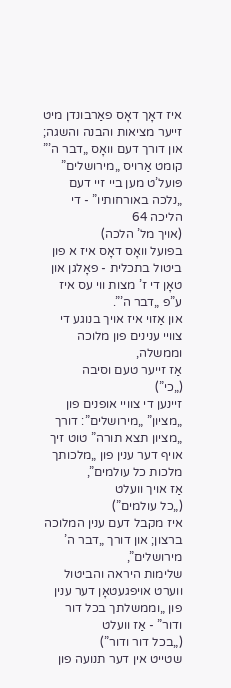איז דאָך דאָס פאַרבונדן מיט זייער מציאות והבנה והשגה;
און דורך דעם וואָס „דבר ה’” קומט אַרויס „מירושלים” פּועל’ט מען ביי זיי דעם „נלכה באורחותיו” - די הליכה 64
(אויך מל’ הלכה)
בפועל וואָס דאָס איז א פון ביטול בתכלית - פאָלגן און טאָן די ז’ מצות ווי עס איז ע”פ „דבר ה’”.
און אַזוי איז אויך בנוגע די צוויי ענינים פון מלוכה וממשלה,
אַז זייער טעם וסיבה
(„כי”)
זיינען די צוויי אופנים פון „מציון” „מירושלים”: דורך „מציון תצא תורה” טוט זיך אויף דער ענין פון „מלכותך מלכות כל עולמים”,
אַז אויך וועלט
(„כל עולמים”)
איז מקבל דעם ענין המלוכה ברצון; און דורך „דבר ה’ מירושלים”,
שלימות היראה והביטול ווערט אויפגעטאָן דער ענין פון „וממשלתך בכל דור ודור” - אַז וועלט
(„בכל דור ודור”)
שטייט אין דער תנועה פון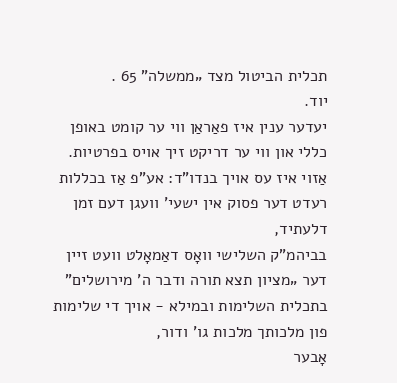תכלית הביטול מצד „ממשלה” 65 .
יוד.
יעדער ענין איז פאַראַן ווי ער קומט באופן כללי און ווי ער דריקט זיך אויס בפרטיות.
אַזוי איז עס אויך בנדו”ד: אע”פ אַז בכללות רעדט דער פסוק אין ישעי’ וועגן דעם זמן דלעתיד,
בביהמ”ק השלישי וואָס דאַמאָלט וועט זיין דער „מציון תצא תורה ודבר ה’ מירושלים” בתכלית השלימות ובמילא - אויך די שלימות פון מלכותך מלכות גו’ ודור,
אָבער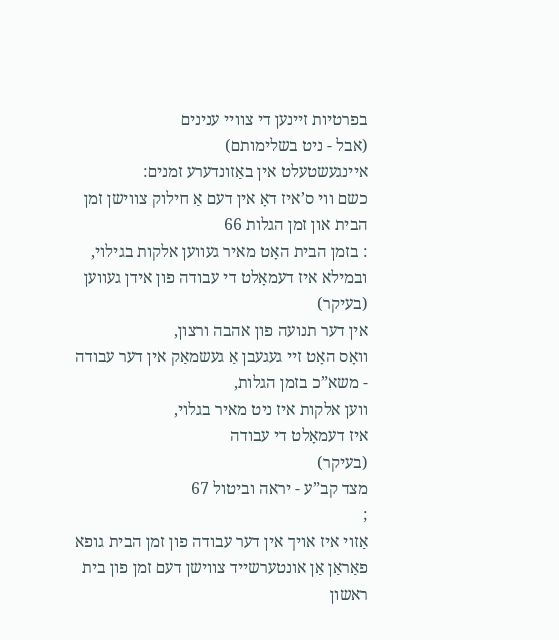בפרטיות זיינען די צוויי ענינים
(אבל - ניט בשלימותם)
איינגעשטעלט אין באַזונדערע זמנים:
כשם ווי ס’איז דאָ אין דעם אַ חילוק צווישן זמן הבית און זמן הגלות 66
: בזמן הבית האָט מאיר געווען אלקות בגילוי,
ובמילא איז דעמאָלט די עבודה פון אידן געווען
(בעיקר)
אין דער תנועה פון אהבה ורצון,
וואָס האָט זיי געגעבן אַ געשמאַק אין דער עבודה - משא”כ בזמן הגלות,
ווען אלקות איז ניט מאיר בגלוי,
איז דעמאָלט די עבודה
(בעיקר)
מצד קב”ע - יראה וביטול 67
;
אַזוי איז אויך אין דער עבודה פון זמן הבית גופא פאַראַן אַן אונטערשייד צווישן דעם זמן פון בית ראשון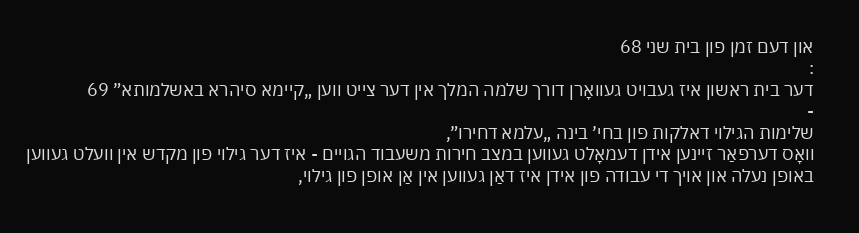און דעם זמן פון בית שני 68
:
דער בית ראשון איז געבויט געוואָרן דורך שלמה המלך אין דער צייט ווען „קיימא סיהרא באשלמותא” 69
-
שלימות הגילוי דאלקות פון בחי’ בינה „עלמא דחירו”,
וואָס דערפאַר זיינען אידן דעמאָלט געווען במצב חירות משעבוד הגויים - איז דער גילוי פון מקדש אין וועלט געווען באופן נעלה און אויך די עבודה פון אידן איז דאַן געווען אין אַן אופן פון גילוי,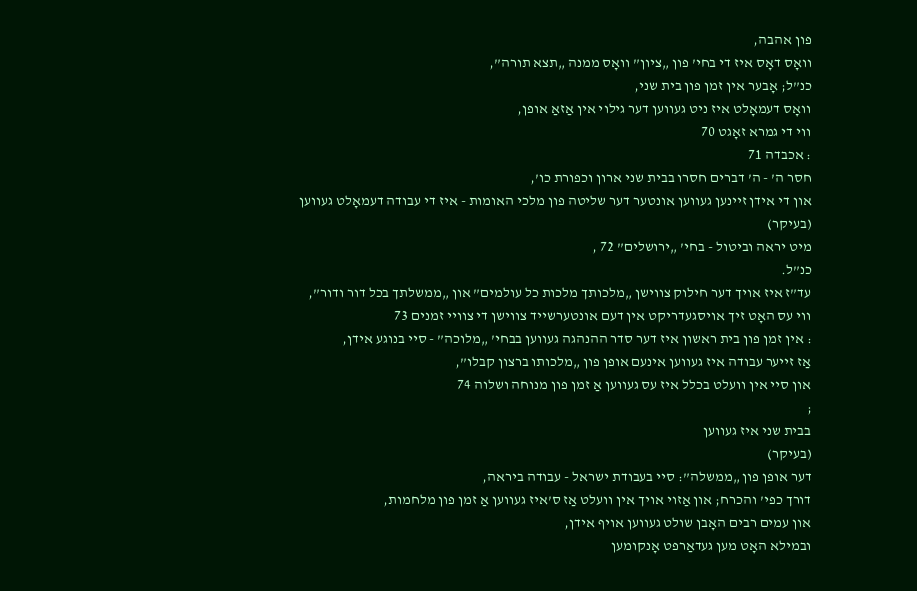פון אהבה,
וואָס דאָס איז די בחי’ פון „ציון” וואָס ממנה „תצא תורה”,
כנ”ל; אָבער אין זמן פון בית שני,
וואָס דעמאָלט איז ניט געווען דער גילוי אין אַזאַ אופן,
ווי די גמרא זאָגט 70
: אכבדה 71
חסר ה’ - ה’ דברים חסרו בבית שני ארון וכפורת כו’,
און די אידן זיינען געווען אונטער דער שליטה פון מלכי האומות - איז די עבודה דעמאָלט געווען
(בעיקר)
מיט יראה וביטול - בחי’ „ירושלים” 72 ,
כנ”ל.
עד”ז איז אויך דער חילוק צווישן „מלכותך מלכות כל עולמים” און „ממשלתך בכל דור ודור”,
ווי עס האָט זיך אויסגעדריקט אין דעם אונטערשייד צווישן די צוויי זמנים 73
: אין זמן פון בית ראשון איז דער סדר ההנהגה געווען בבחי’ „מלוכה” - סיי בנוגע אידן,
אַז זייער עבודה איז געווען אינעם אופן פון „מלכותו ברצון קבלו”,
און סיי אין וועלט בכלל איז עס געווען אַ זמן פון מנוחה ושלוה 74
;
בבית שני איז געווען
(בעיקר)
דער אופן פון „ממשלה”: סיי בעבודת ישראל - עבודה ביראה,
דורך כפי’ והכרח; און אַזוי אויך אין וועלט אַז ס’איז געווען אַ זמן פון מלחמות,
און עמים רבים האָבן שולט געווען אויף אידן,
ובמילא האָט מען געדאַרפט אָנקומען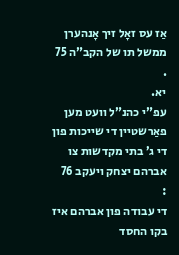אַז עס זאָל זיך אָנהערן ממשל תו של הקב”ה 75 .
יא.
עפ”י כהנ”ל וועט מען פאַרשטיין די שייכות פון די ג’ בתי מקדשות צו אברהם יצחק ויעקב 76
:
די עבודה פון אברהם איז בקו החסד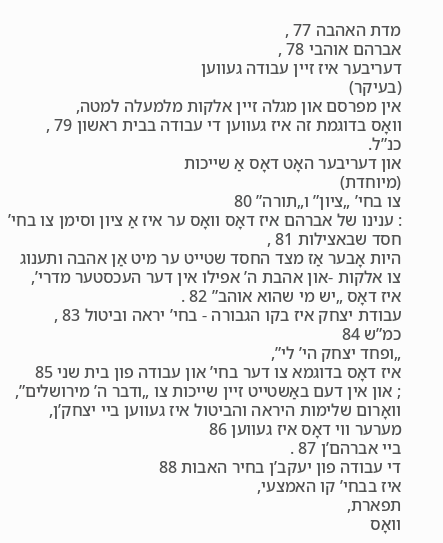מדת האהבה 77 ,
אברהם אוהבי 78 ,
דעריבער איז זיין עבודה געווען
(בעיקר)
אין מפרסם און מגלה זיין אלקות מלמעלה למטה,
וואָס בדוגמת זה איז געווען די עבודה בבית ראשון 79 ,
כנ”ל.
און דעריבער האָט דאָס אַ שייכות
(מיוחדת)
צו בחי’ „ציון” ו„תורה” 80
: ענינו של אברהם איז דאָס וואָס ער איז אַ ציון וסימן צו בחי’ חסד שבאצילות 81 ,
היות אָבער אַז מצד החסד שטייט ער מיט אַן אהבה ותענוג צו אלקות -און אהבת ה’ אפילו אין דער העכסטער מדרי’,
איז דאָס „יש מי שהוא אוהב” 82 .
עבודת יצחק איז בקו הגבורה - בחי’ יראה וביטול 83 ,
כמ”ש 84
„ופחד יצחק הי’ לי”,
איז דאָס בדוגמא צו דער בחי’ און עבודה פון בית שני 85
; און אין דעם באַשטייט זיין שייכות צו „ודבר ה’ מירושלים”,
וואָרום שלימות היראה והביטול איז געווען ביי יצחק’ן,
מערער ווי דאָס איז געווען 86
ביי אברהם’ן 87 .
די עבודה פון יעקב’ן בחיר האבות 88
איז בבחי’ קו האמצעי,
תפארת,
וואָס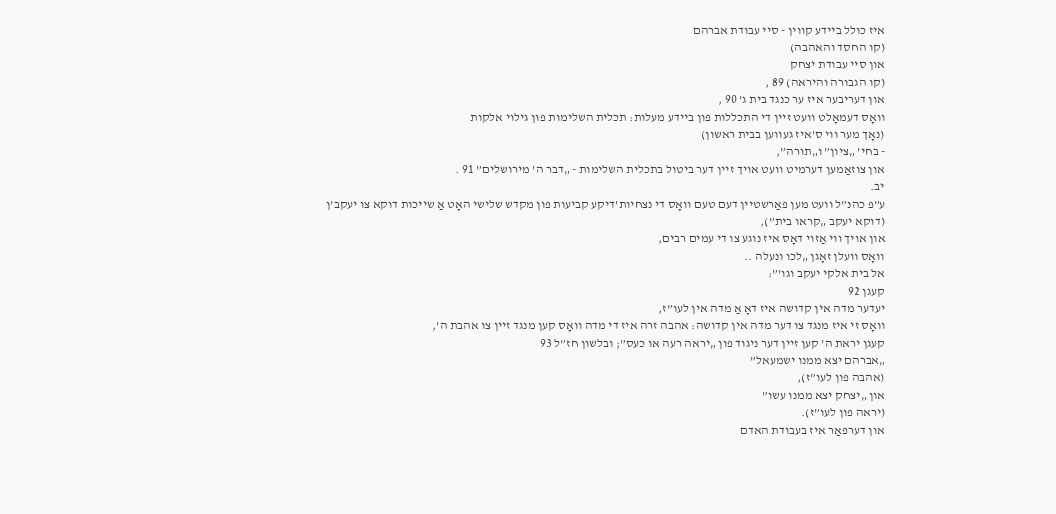איז כולל ביידע קווין - סיי עבודת אברהם
(קו החסד והאהבה)
און סיי עבודת יצחק
(קו הגבורה והיראה) 89 ,
און דעריבער איז ער כנגד בית ג’ 90 ,
וואָס דעמאָלט וועט זיין די התכללות פון ביידע מעלות: תכלית השלימות פון גילוי אלקות
(נאָך מער ווי ס’איז געווען בבית ראשון)
- בחי’ „ציון” ו„תורה”,
און צוזאַמען דערמיט וועט אויך זיין דער ביטול בתכלית השלימות - „דבר ה’ מירושלים” 91 .
יב.
ע”פ כהנ”ל וועט מען פאַרשטיין דעם טעם וואָס די נצחיות’דיקע קביעות פון מקדש שלישי האָט אַ שייכות דוקא צו יעקב’ן
(דוקא יעקב „קראו בית”),
און אויך ווי אַזוי דאָס איז נוגע צו די עמים רבים,
וואָס וועלן זאָגן „לכו ונעלה ..
אל בית אלקי יעקב וגו’”:
קעגן 92
יעדער מדה אין קדושה איז דאָ אַ מדה אין לעו”ז,
וואָס זי איז מנגד צו דער מדה אין קדושה: אהבה זרה איז די מדה וואָס קען מנגד זיין צו אהבת ה’,
קעגן יראת ה’ קען זיין דער ניגוד פון „יראה רעה או כעס”; ובלשון חז”ל 93
„אברהם יצא ממנו ישמעאל”
(אהבה פון לעו”ז),
און „יצחק יצא ממנו עשו”
(יראה פון לעו”ז).
און דערפאַר איז בעבודת האדם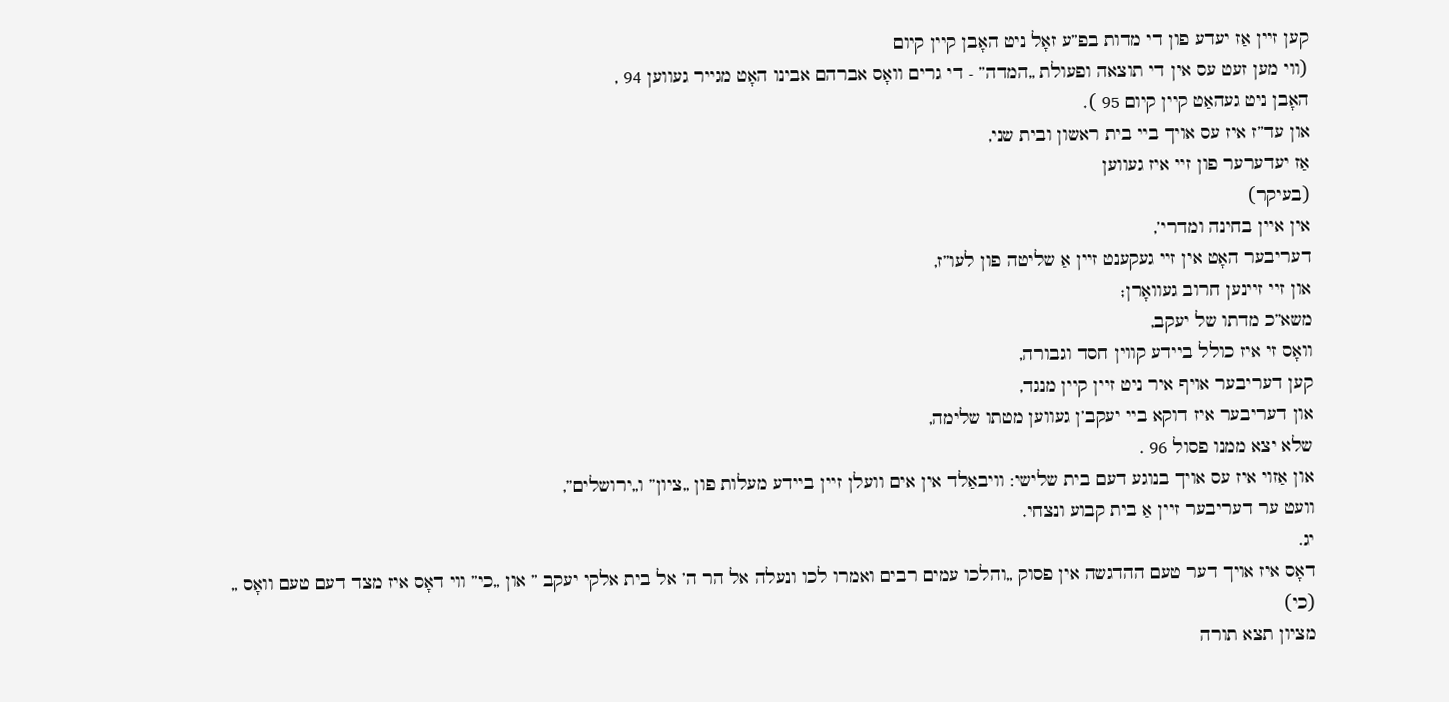קען זיין אַז יעדע פון די מדות בפ”ע זאָל ניט האָבן קיין קיום
(ווי מען זעט עס אין די תוצאה ופעולת „המדה” - די גרים וואָס אברהם אבינו האָט מגייר געווען 94 ,
האָבן ניט געהאַט קיין קיום 95 ).
און עד”ז איז עס אויך ביי בית ראשון ובית שני,
אַז יעדערער פון זיי איז געווען
(בעיקר)
אין איין בחינה ומדרי’,
דעריבער האָט אין זיי געקענט זיין אַ שליטה פון לעו”ז,
און זיי זיינען חרוב געוואָרן;
משא”כ מדתו של יעקב,
וואָס זי איז כולל ביידע קווין חסד וגבורה,
קען דעריבער אויף איר ניט זיין קיין מנגד,
און דעריבער איז דוקא ביי יעקב’ן געווען מטתו שלימה,
שלא יצא ממנו פסול 96 .
און אַזוי איז עס אויך בנוגע דעם בית שלישי: וויבאַלד אין אים וועלן זיין ביידע מעלות פון „ציון” ו„ירושלים”,
וועט ער דעריבער זיין אַ בית קבוע ונצחי.
יג.
דאָס איז אויך דער טעם ההדגשה אין פסוק „והלכו עמים רבים ואמרו לכו ונעלה אל הר ה’ אל בית אלקי יעקב ” און „כי” ווי דאָס איז מצד דעם טעם וואָס „
(כי)
מציון תצא תורה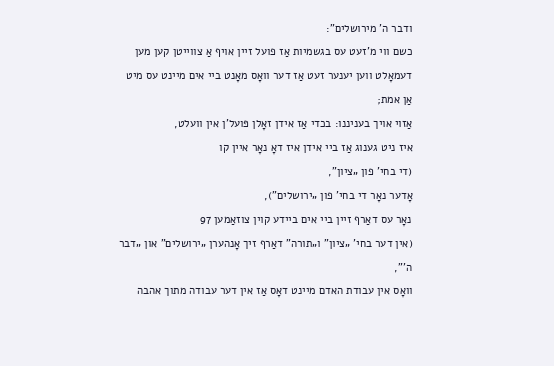ודבר ה’ מירושלים”:
כשם ווי מ’זעט עס בגשמיות אַז פועל זיין אויף אַ צווייטן קען מען דעמאָלט ווען יענער זעט אַז דער וואָס מאָנט ביי אים מיינט עס מיט אַן אמת;
אַזוי אויך בעניננו: בכדי אַז אידן זאָלן פּועל’ן אין וועלט,
איז ניט גענוג אַז ביי אידן איז דאָ נאָר איין קו
(די בחי’ פון „ציון”,
אָדער נאָר די בחי’ פון „ירושלים”),
נאָר עס דאַרף זיין ביי אים ביידע קוין צוזאַמען 97
(אין דער בחי’ „ציון” ו„תורה” דאַרף זיך אָנהערן „ירושלים” און „דבר ה’”,
וואָס אין עבודת האדם מיינט דאָס אַז אין דער עבודה מתוך אהבה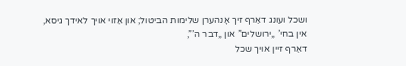ושכל ועונג דאַרף זיך אָנהערן שלימות הביטול; און אַזוי אויך לאידך גיסא,
אין בחי’ „ירושלים” און „דבר ה’”,
דאַרף זיין אויך שכל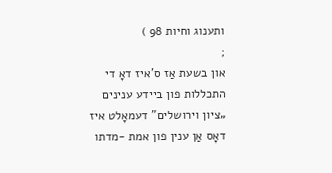ותענוג וחיות 98 )
;
און בשעת אַז ס’איז דאָ די התכללות פון ביידע ענינים „ציון וירושלים” דעמאָלט איז דאָס אַן ענין פון אמת -מדתו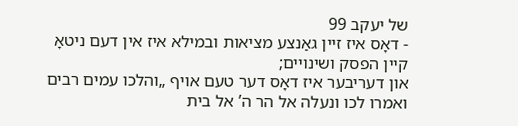של יעקב 99
- דאָס איז זיין גאַנצע מציאות ובמילא איז אין דעם ניטאָ קיין הפסק ושינויים;
און דעריבער איז דאָס דער טעם אויף „והלכו עמים רבים ואמרו לכו ונעלה אל הר ה’ אל בית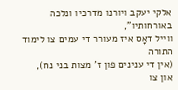אלקי יעקב ויורנו מדרכיו ונלכה באורחותיו”,
ווייל דאָס איז מעורר די עמים צו לימוד התורה
(אין די ענינים פון ז’ מצות בני נח),
און צו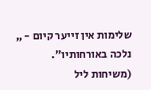שלימות אין זייער קיום - „ נלכה באורחותיו”.
(משיחות ליל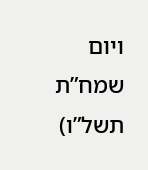ויום שמח”ת תשל”ו)